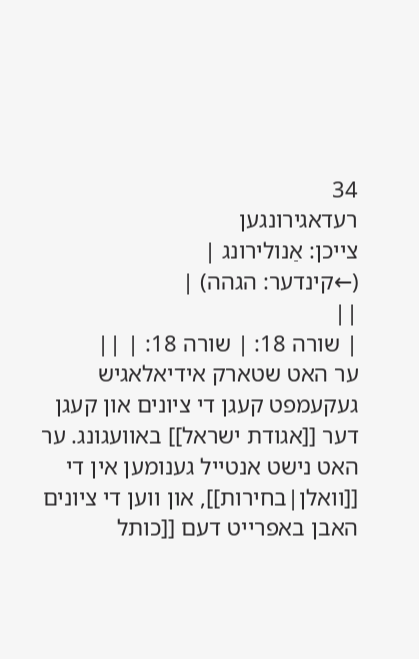34
רעדאגירונגען
צייכן: אַנולירונג |
(←קינדער: הגהה) |
||
| שורה 18: | שורה 18: | ||
ער האט שטארק אידיאלאגיש געקעמפט קעגן די ציונים און קעגן דער [[אגודת ישראל]] באוועגונג. ער האט נישט אנטייל גענומען אין די [[וואלן|בחירות]], און ווען די ציונים האבן באפרייט דעם [[כותל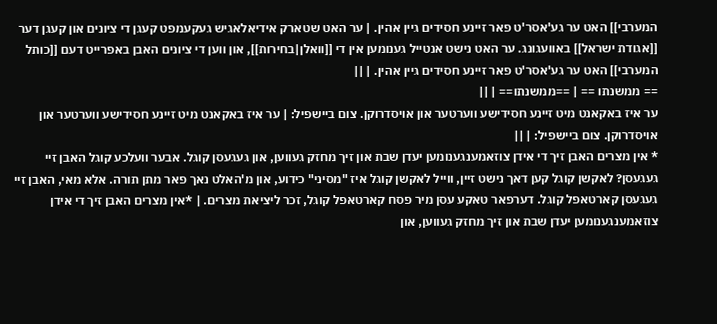המערבי]] האט ער גע'אסר'ט פאר זיינע חסידים גיין אהין. | ער האט שטארק אידיאלאגיש געקעמפט קעגן די ציונים און קעגן דער [[אגודת ישראל]] באוועגונג. ער האט נישט אנטייל גענומען אין די [[וואלן|בחירות]], און ווען די ציונים האבן באפרייט דעם [[כותל המערבי]] האט ער גע'אסר'ט פאר זיינע חסידים גיין אהין. | ||
== ממשנתו == | ==ממשנתו== | ||
ער איז באקאנט מיט זיינע חסידישע ווערטער און אויסדרוקן. צום ביישפיל: | ער איז באקאנט מיט זיינע חסידישע ווערטער און אויסדרוקן. צום ביישפיל: | ||
* אין מצרים האבן זיך די אידן צוזאמענגענומען יעדן שבת און זיך מחזק געווען, און געגעסן קוגל. אבער וועלכע קוגל האבן זיי געגעסן? לאקשן קוגל קען דאך נישט זיין, ווייל לאקשן קוגל איז "מסיני" כידוע, און מ'האלט נאך פאר מתן תורה. אלא מאי, האבן זיי געגעסן קארטאפל קוגל. דערפאר טאקע עסן מיר פסח קארטאפל קוגל, זכר ליציאת מצרים. | *אין מצרים האבן זיך די אידן צוזאמענגענומען יעדן שבת און זיך מחזק געווען, און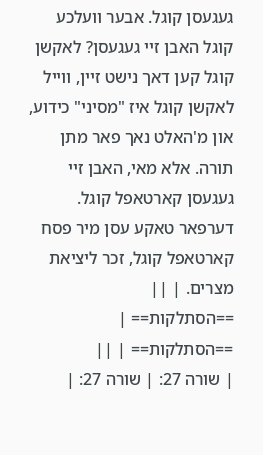געגעסן קוגל. אבער וועלכע קוגל האבן זיי געגעסן? לאקשן קוגל קען דאך נישט זיין, ווייל לאקשן קוגל איז "מסיני" כידוע, און מ'האלט נאך פאר מתן תורה. אלא מאי, האבן זיי געגעסן קארטאפל קוגל. דערפאר טאקע עסן מיר פסח קארטאפל קוגל, זכר ליציאת מצרים. | ||
==הסתלקות== | ==הסתלקות== | ||
| שורה 27: | שורה 27: |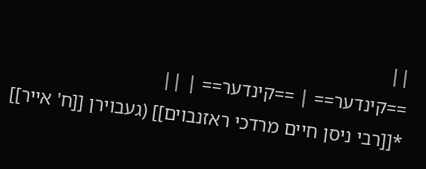||
==קינדער== | ==קינדער== | ||
*[[רבי ניסן חיים מרדכי ראזנבוים]] (געבוירן [[ח' אייר]]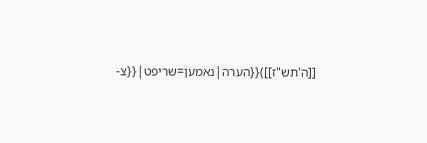[[ה'תש"ז]]){{הערה|נאמען=שריפט|{{צ-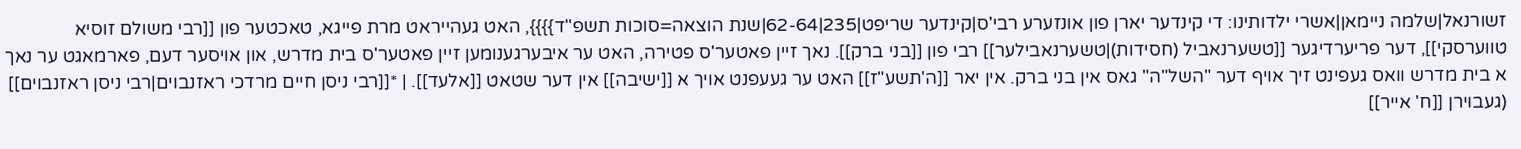זשורנאל|שלמה ניימאן|אשרי ילדותינו: די קינדער יארן פון אונזערע רבי'ס|קינדער שריפט|235|62-64|שנת הוצאה=סוכות תשפ"ד}}}}, האט געהייראט מרת פייגא, טאכטער פון [[רבי משולם זוסיא טווערסקי]], דער פריערדיגער [[טשערנאביל (חסידות)|טשערנאבילער]] רבי פון [[בני ברק]]. נאך זיין פאטער'ס פטירה, האט ער איבערגענומען זיין פאטער'ס בית מדרש, און אויסער דעם, פארמאגט ער נאך א בית מדרש וואס געפינט זיך אויף דער "השל"ה" גאס אין בני ברק. אין יאר [[ה'תשע"ז]] האט ער געעפנט אויך א [[ישיבה]] אין דער שטאט [[אלעד]]. | *[[רבי ניסן חיים מרדכי ראזנבוים|רבי ניסן ראזנבוים]] (געבוירן [[ח' אייר]]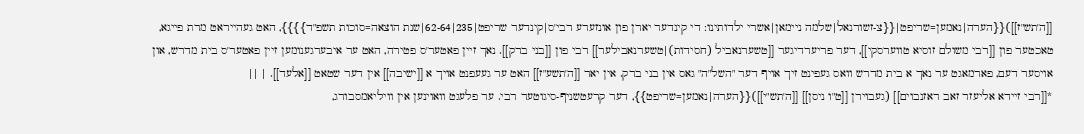[[ה'תש"ז]]){{הערה|נאמען=שריפט|{{צ-זשורנאל|שלמה ניימאן|אשרי ילדותינו: די קינדער יארן פון אונזערע רבי'ס|קינדער שריפט|235|62-64|שנת הוצאה=סוכות תשפ"ד}}}}, האט געהייראט מרת פייגא, טאכטער פון [[רבי משולם זוסיא טווערסקי]], דער פריערדיגער [[טשערנאביל (חסידות)|טשערנאבילער]] רבי פון [[בני ברק]]. נאך זיין פאטער'ס פטירה, האט ער איבערגענומען זיין פאטער'ס בית מדרש, און אויסער דעם, פארמאגט ער נאך א בית מדרש וואס געפינט זיך אויף דער "השל"ה" גאס אין בני ברק. אין יאר [[ה'תשע"ז]] האט ער געעפנט אויך א [[ישיבה]] אין דער שטאט [[אלעד]]. | ||
*[[רבי זיידא אליעזר זאב ראזנבוים]] (געבוירן [[ט"ו ניסן]] [[ה'תש"י]]){{הערה|נאמען=שריפט}}, דער קרעטשניף-סיגוטער רבי. ער פלעגט וואוינען אין וויליאמסבורג,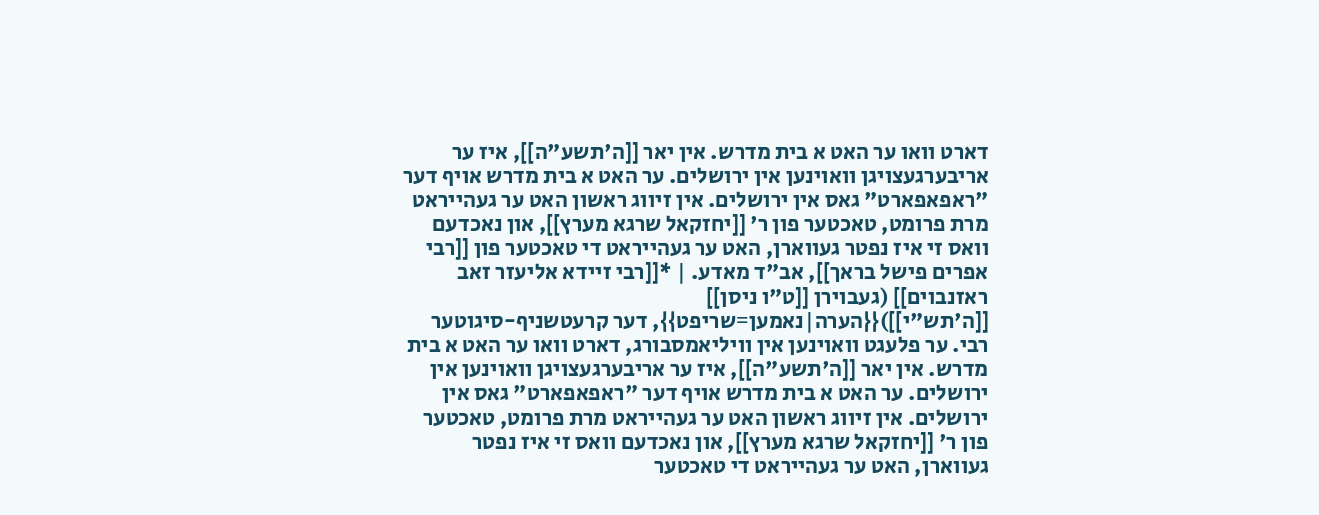דארט וואו ער האט א בית מדרש. אין יאר [[ה'תשע"ה]], איז ער אריבערגעצויגן וואוינען אין ירושלים. ער האט א בית מדרש אויף דער "ראפאפארט" גאס אין ירושלים. אין זיווג ראשון האט ער געהייראט מרת פרומט, טאכטער פון ר' [[יחזקאל שרגא מערץ]], און נאכדעם וואס זי איז נפטר געווארן, האט ער געהייראט די טאכטער פון [[רבי אפרים פישל בראך]], אב"ד מאדע. | *[[רבי זיידא אליעזר זאב ראזנבוים]] (געבוירן [[ט"ו ניסן]] [[ה'תש"י]]){{הערה|נאמען=שריפט}}, דער קרעטשניף-סיגוטער רבי. ער פלעגט וואוינען אין וויליאמסבורג, דארט וואו ער האט א בית מדרש. אין יאר [[ה'תשע"ה]], איז ער אריבערגעצויגן וואוינען אין ירושלים. ער האט א בית מדרש אויף דער "ראפאפארט" גאס אין ירושלים. אין זיווג ראשון האט ער געהייראט מרת פרומט, טאכטער פון ר' [[יחזקאל שרגא מערץ]], און נאכדעם וואס זי איז נפטר געווארן, האט ער געהייראט די טאכטער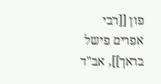פון [[רבי אפרים פישל בראך]], אב"ד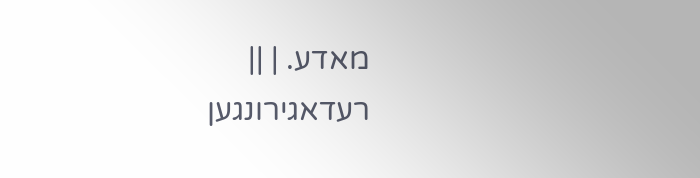מאדע. | ||
רעדאגירונגען